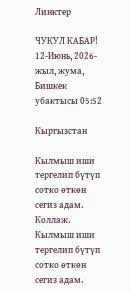Линктер

ЧУКУЛ КАБАР!
12-Июнь, 2026-жыл, жума, Бишкек убактысы 05:52

Кыргызстан

Кылмыш иши тергелип бүтүп сотко өткөн сегиз адам. Коллаж.
Кылмыш иши тергелип бүтүп сотко өткөн сегиз адам.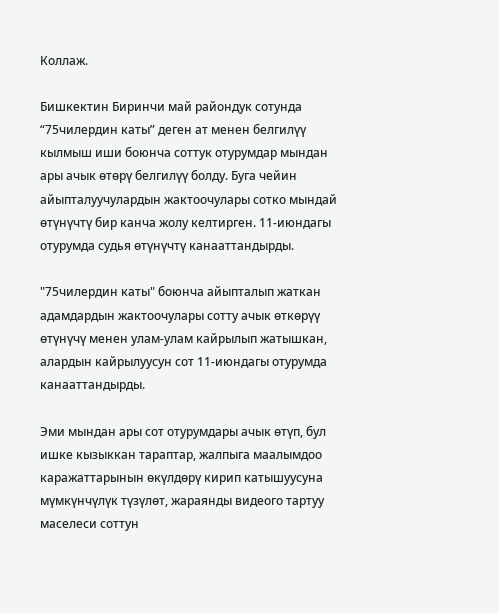Коллаж.

Бишкектин Биринчи май райондук сотунда “75чилердин каты” деген ат менен белгилүү кылмыш иши боюнча соттук отурумдар мындан ары ачык өтөрү белгилүү болду. Буга чейин айыпталуучулардын жактоочулары сотко мындай өтүнүчтү бир канча жолу келтирген. 11-июндагы отурумда судья өтүнүчтү канааттандырды.

"75чилердин каты" боюнча айыпталып жаткан адамдардын жактоочулары сотту ачык өткөрүү өтүнүчү менен улам-улам кайрылып жатышкан, алардын кайрылуусун сот 11-июндагы отурумда канааттандырды.

Эми мындан ары сот отурумдары ачык өтүп, бул ишке кызыккан тараптар, жалпыга маалымдоо каражаттарынын өкүлдөрү кирип катышуусуна мүмкүнчүлүк түзүлөт, жараянды видеого тартуу маселеси соттун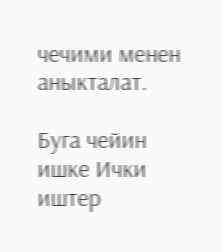чечими менен аныкталат.

Буга чейин ишке Ички иштер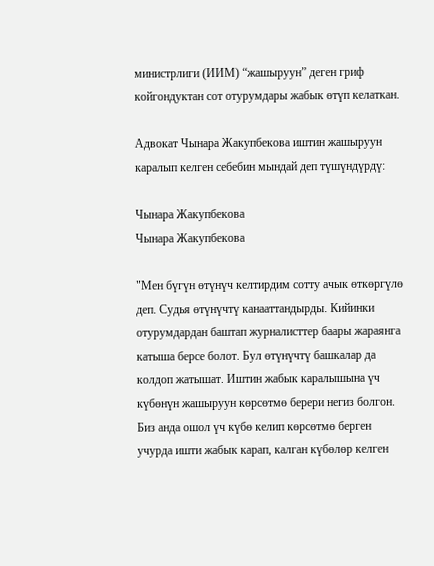министрлиги (ИИМ) “жашыруун” деген гриф койгондуктан сот отурумдары жабык өтүп келаткан.

Адвокат Чынара Жакупбекова иштин жашыруун каралып келген себебин мындай деп түшүндүрдү:

Чынара Жакупбекова
Чынара Жакупбекова

"Мен бүгүн өтүнүч келтирдим сотту ачык өткөргүлө деп. Судья өтүнүчтү канааттандырды. Кийинки отурумдардан баштап журналисттер баары жараянга катыша берсе болот. Бул өтүнүчтү башкалар да колдоп жатышат. Иштин жабык каралышына үч күбөнүн жашыруун көрсөтмө берери негиз болгон. Биз анда ошол үч күбө келип көрсөтмө берген учурда ишти жабык карап, калган күбөлөр келген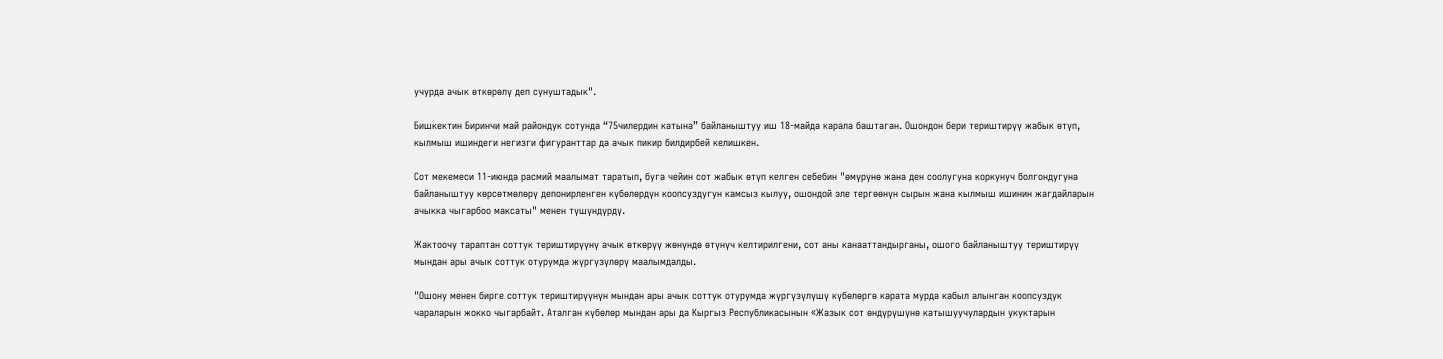учурда ачык өткөрөлү деп сунуштадык".

Бишкектин Биринчи май райондук сотунда “75чилердин катына” байланыштуу иш 18-майда карала баштаган. Ошондон бери териштирүү жабык өтүп, кылмыш ишиндеги негизги фигуранттар да ачык пикир билдирбей келишкен.

Сот мекемеси 11-июнда расмий маалымат таратып, буга чейин сот жабык өтүп келген себебин "өмүрүнө жана ден соолугуна коркунуч болгондугуна байланыштуу көрсөтмөлөрү депонирленген күбөлөрдүн коопсуздугун камсыз кылуу, ошондой эле тергөөнүн сырын жана кылмыш ишинин жагдайларын ачыкка чыгарбоо максаты" менен түшүндүрдү.

Жактоочу тараптан соттук териштирүүнү ачык өткөрүү жөнүндө өтүнүч келтирилгени, сот аны канааттандырганы, ошого байланыштуу териштирүү мындан ары ачык соттук отурумда жүргүзүлөрү маалымдалды.

"Ошону менен бирге соттук териштирүүнүн мындан ары ачык соттук отурумда жүргүзүлүшү күбөлөргө карата мурда кабыл алынган коопсуздук чараларын жокко чыгарбайт. Аталган күбөлөр мындан ары да Кыргыз Республикасынын «Жазык сот өндүрүшүнө катышуучулардын укуктарын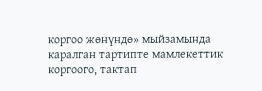коргоо жөнүндө» мыйзамында каралган тартипте мамлекеттик коргоого, тактап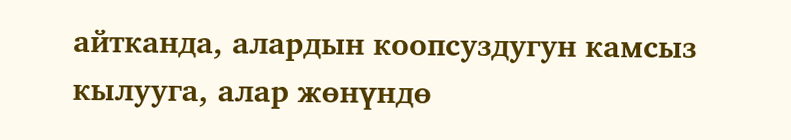айтканда, алардын коопсуздугун камсыз кылууга, алар жөнүндө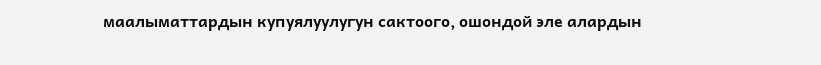маалыматтардын купуялуулугун сактоого, ошондой эле алардын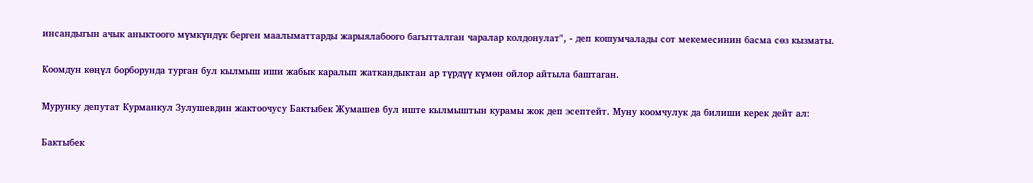инсандыгын ачык аныктоого мүмкүндүк берген маалыматтарды жарыялабоого багытталган чаралар колдонулат", - деп кошумчалады сот мекемесинин басма сөз кызматы.

Коомдун көңүл борборунда турган бул кылмыш иши жабык каралып жаткандыктан ар түрдүү күмөн ойлор айтыла баштаган.

Мурунку депутат Курманкул Зулушевдин жактоочусу Бактыбек Жумашев бул иште кылмыштын курамы жок деп эсептейт. Муну коомчулук да билиши керек дейт ал:

Бактыбек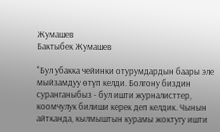Жумашев
Бактыбек Жумашев

"Бул убакка чейинки отурумдардын баары эле мыйзамдуу өтүп келди. Болгону биздин суранганыбыз - бул ишти журналисттер, коомчулук билиши керек деп келдик. Чынын айтканда, кылмыштын курамы жоктугу ишти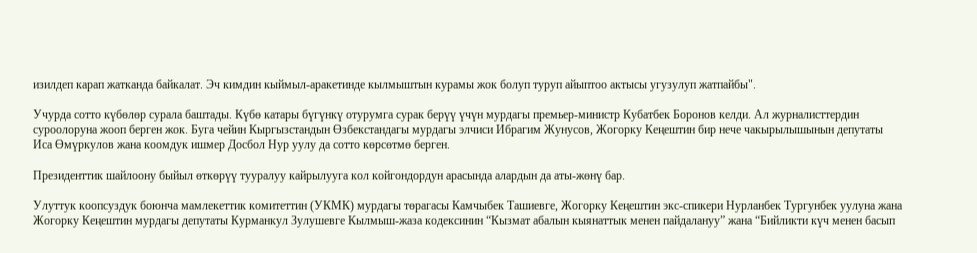изилдеп карап жатканда байкалат. Эч кимдин кыймыл-аракетинде кылмыштын курамы жок болуп туруп айыптоо актысы угузулуп жатпайбы".

Учурда сотто күбөлөр сурала баштады. Күбө катары бүгүнкү отурумга сурак берүү үчүн мурдагы премьер-министр Кубатбек Боронов келди. Ал журналисттердин суроолоруна жооп берген жок. Буга чейин Кыргызстандын Өзбекстандагы мурдагы элчиси Ибрагим Жунусов, Жогорку Кеңештин бир нече чакырылышынын депутаты Иса Өмүркулов жана коомдук ишмер Досбол Нур уулу да сотто көрсөтмө берген.

Президенттик шайлоону быйыл өткөрүү тууралуу кайрылууга кол койгондордун арасында алардын да аты-жөнү бар.

Улуттук коопсуздук боюнча мамлекеттик комитеттин (УКМК) мурдагы төрагасы Камчыбек Ташиевге, Жогорку Кеңештин экс-спикери Нурланбек Тургунбек уулуна жана Жогорку Кеңештин мурдагы депутаты Курманкул Зулушевге Кылмыш-жаза кодексинин “Кызмат абалын кыянаттык менен пайдалануу” жана “Бийликти күч менен басып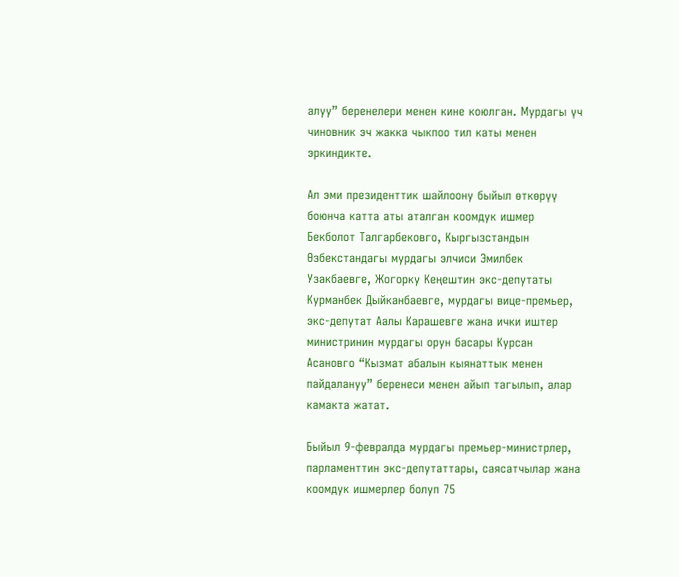алуу” беренелери менен кине коюлган. Мурдагы үч чиновник эч жакка чыкпоо тил каты менен эркиндикте.

Ал эми президенттик шайлоону быйыл өткөрүү боюнча катта аты аталган коомдук ишмер Бекболот Талгарбековго, Кыргызстандын Өзбекстандагы мурдагы элчиси Эмилбек Узакбаевге, Жогорку Кеңештин экс-депутаты Курманбек Дыйканбаевге, мурдагы вице-премьер, экс-депутат Аалы Карашевге жана ички иштер министринин мурдагы орун басары Курсан Асановго “Кызмат абалын кыянаттык менен пайдалануу” беренеси менен айып тагылып, алар камакта жатат.

Быйыл 9-февралда мурдагы премьер-министрлер, парламенттин экс-депутаттары, саясатчылар жана коомдук ишмерлер болуп 75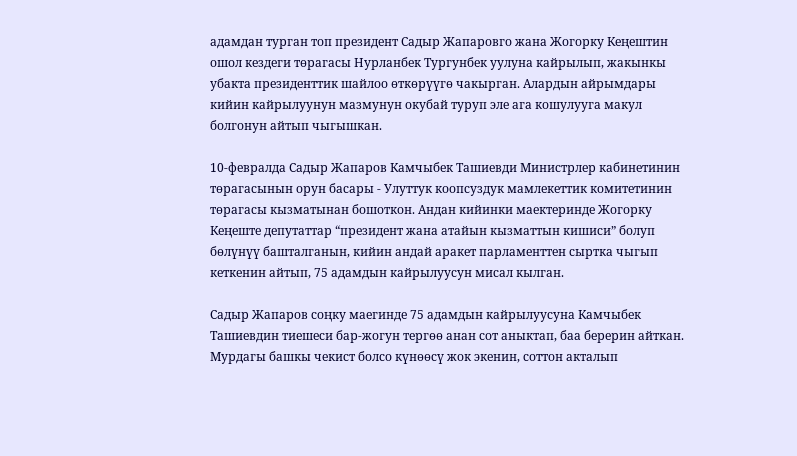адамдан турган топ президент Садыр Жапаровго жана Жогорку Кеңештин ошол кездеги төрагасы Нурланбек Тургунбек уулуна кайрылып, жакынкы убакта президенттик шайлоо өткөрүүгө чакырган. Алардын айрымдары кийин кайрылуунун мазмунун окубай туруп эле ага кошулууга макул болгонун айтып чыгышкан.

10-февралда Садыр Жапаров Камчыбек Ташиевди Министрлер кабинетинин төрагасынын орун басары - Улуттук коопсуздук мамлекеттик комитетинин төрагасы кызматынан бошоткон. Андан кийинки маектеринде Жогорку Кеңеште депутаттар “президент жана атайын кызматтын кишиси” болуп бөлүнүү башталганын, кийин андай аракет парламенттен сыртка чыгып кеткенин айтып, 75 адамдын кайрылуусун мисал кылган.

Садыр Жапаров соңку маегинде 75 адамдын кайрылуусуна Камчыбек Ташиевдин тиешеси бар-жогун тергөө анан сот аныктап, баа берерин айткан. Мурдагы башкы чекист болсо күнөөсү жок экенин, соттон акталып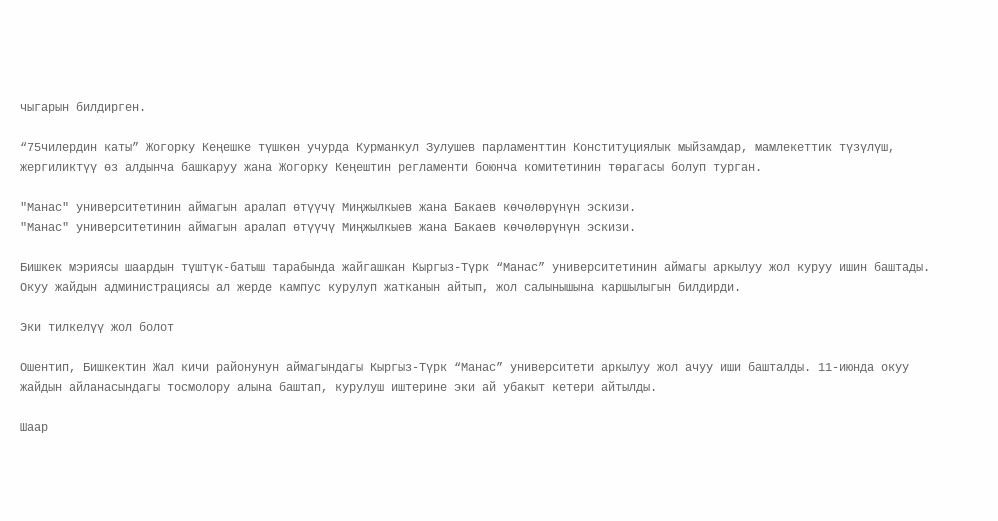чыгарын билдирген.

“75чилердин каты” Жогорку Кеңешке түшкөн учурда Курманкул Зулушев парламенттин Конституциялык мыйзамдар, мамлекеттик түзүлүш, жергиликтүү өз алдынча башкаруу жана Жогорку Кеңештин регламенти боюнча комитетинин төрагасы болуп турган.

"Манас" университетинин аймагын аралап өтүүчү Миңжылкыев жана Бакаев көчөлөрүнүн эскизи.
"Манас" университетинин аймагын аралап өтүүчү Миңжылкыев жана Бакаев көчөлөрүнүн эскизи.

Бишкек мэриясы шаардын түштүк-батыш тарабында жайгашкан Кыргыз-Түрк “Манас” университетинин аймагы аркылуу жол куруу ишин баштады. Окуу жайдын администрациясы ал жерде кампус курулуп жатканын айтып, жол салынышына каршылыгын билдирди.

Эки тилкелүү жол болот

Ошентип, Бишкектин Жал кичи районунун аймагындагы Кыргыз-Түрк “Манас” университети аркылуу жол ачуу иши башталды. 11-июнда окуу жайдын айланасындагы тосмолору алына баштап, курулуш иштерине эки ай убакыт кетери айтылды.

Шаар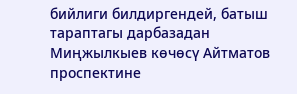бийлиги билдиргендей, батыш тараптагы дарбазадан Миңжылкыев көчөсү Айтматов проспектине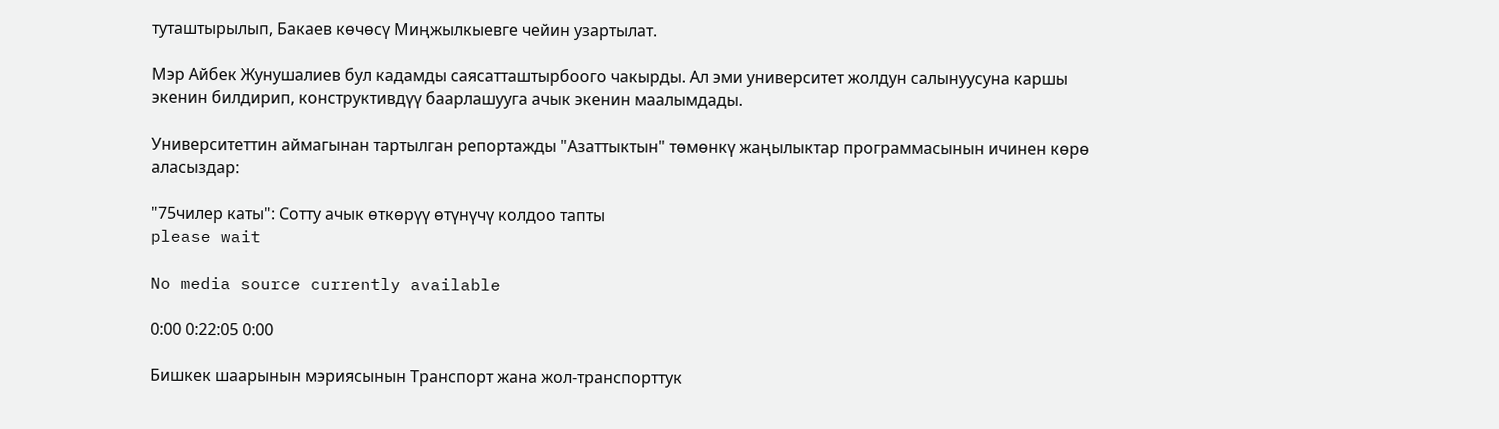туташтырылып, Бакаев көчөсү Миңжылкыевге чейин узартылат.

Мэр Айбек Жунушалиев бул кадамды саясатташтырбоого чакырды. Ал эми университет жолдун салынуусуна каршы экенин билдирип, конструктивдүү баарлашууга ачык экенин маалымдады.

Университеттин аймагынан тартылган репортажды "Азаттыктын" төмөнкү жаңылыктар программасынын ичинен көрө аласыздар:

"75чилер каты": Сотту ачык өткөрүү өтүнүчү колдоо тапты
please wait

No media source currently available

0:00 0:22:05 0:00

Бишкек шаарынын мэриясынын Транспорт жана жол-транспорттук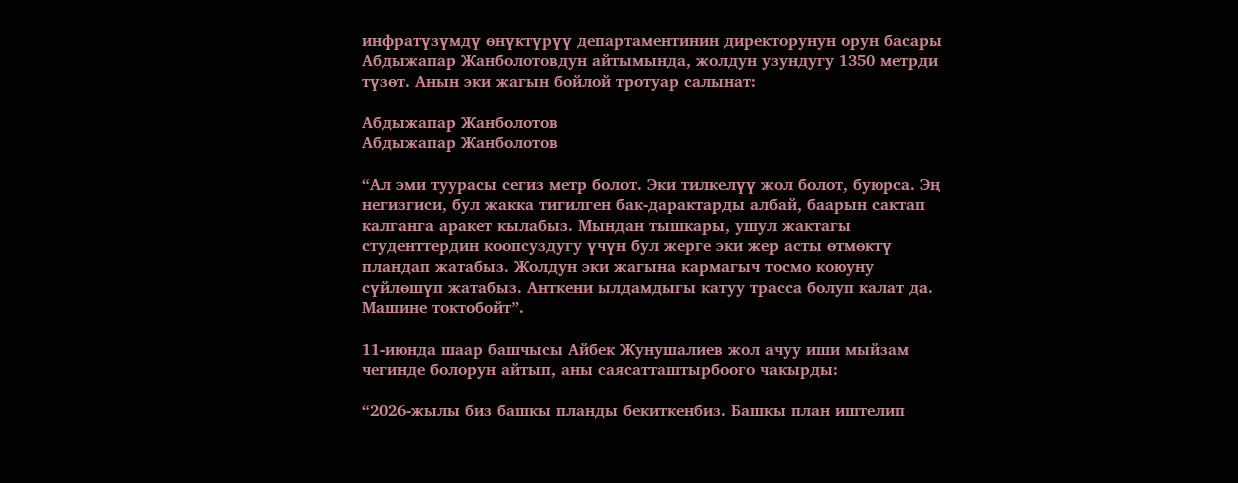инфратүзүмдү өнүктүрүү департаментинин директорунун орун басары Абдыжапар Жанболотовдун айтымында, жолдун узундугу 1350 метрди түзөт. Анын эки жагын бойлой тротуар салынат:

Абдыжапар Жанболотов
Абдыжапар Жанболотов

“Ал эми туурасы сегиз метр болот. Эки тилкелүү жол болот, буюрса. Эң негизгиси, бул жакка тигилген бак-дарактарды албай, баарын сактап калганга аракет кылабыз. Мындан тышкары, ушул жактагы студенттердин коопсуздугу үчүн бул жерге эки жер асты өтмөктү пландап жатабыз. Жолдун эки жагына кармагыч тосмо коюуну сүйлөшүп жатабыз. Анткени ылдамдыгы катуу трасса болуп калат да. Машине токтобойт”.

11-июнда шаар башчысы Айбек Жунушалиев жол ачуу иши мыйзам чегинде болорун айтып, аны саясатташтырбоого чакырды:

“2026-жылы биз башкы планды бекиткенбиз. Башкы план иштелип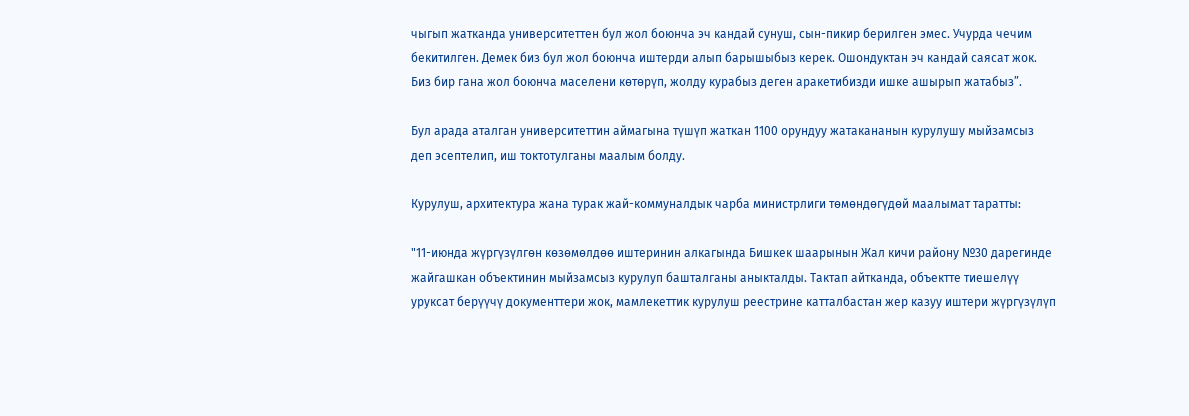чыгып жатканда университеттен бул жол боюнча эч кандай сунуш, сын-пикир берилген эмес. Учурда чечим бекитилген. Демек биз бул жол боюнча иштерди алып барышыбыз керек. Ошондуктан эч кандай саясат жок. Биз бир гана жол боюнча маселени көтөрүп, жолду курабыз деген аракетибизди ишке ашырып жатабыз”.

Бул арада аталган университеттин аймагына түшүп жаткан 1100 орундуу жатакананын курулушу мыйзамсыз деп эсептелип, иш токтотулганы маалым болду.

Курулуш, архитектура жана турак жай-коммуналдык чарба министрлиги төмөндөгүдөй маалымат таратты:

"11-июнда жүргүзүлгөн көзөмөлдөө иштеринин алкагында Бишкек шаарынын Жал кичи району №30 дарегинде жайгашкан объектинин мыйзамсыз курулуп башталганы аныкталды. Тактап айтканда, объектте тиешелүү уруксат берүүчү документтери жок, мамлекеттик курулуш реестрине катталбастан жер казуу иштери жүргүзүлүп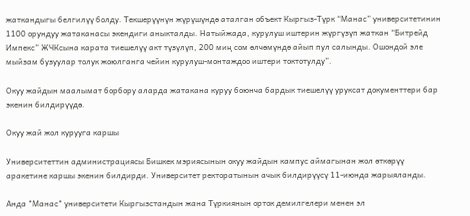жаткандыгы белгилүү болду. Текшерүүнүн жүрүшүндө аталган объект Кыргыз-Түрк “Манас” университетинин 1100 орундуу жатаканасы экендиги аныкталды. Натыйжада, курулуш иштерин жүргүзүп жаткан “Битрейд Импекс” ЖЧКсына карата тиешелүү акт түзүлүп, 200 миң сом өлчөмүндө айып пул салынды. Ошондой эле мыйзам бузуулар толук жоюлганга чейин курулуш-монтаждоо иштери токтотулду”.

Окуу жайдын маалымат борбору аларда жатакана куруу боюнча бардык тиешелүү уруксат документтери бар экенин билдирүүдө.

Окуу жай жол курууга каршы

Университеттин администрациясы Бишкек мэриясынын окуу жайдын кампус аймагынан жол өткөрүү аракетине каршы экенин билдирди. Университет ректоратынын ачык билдирүүсү 11-июнда жарыяланды.

Анда "Манас" университети Кыргызстандын жана Түркиянын орток демилгелери менен эл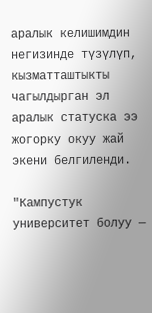аралык келишимдин негизинде түзүлүп, кызматташтыкты чагылдырган эл аралык статуска ээ жогорку окуу жай экени белгиленди.

"Кампустук университет болуу —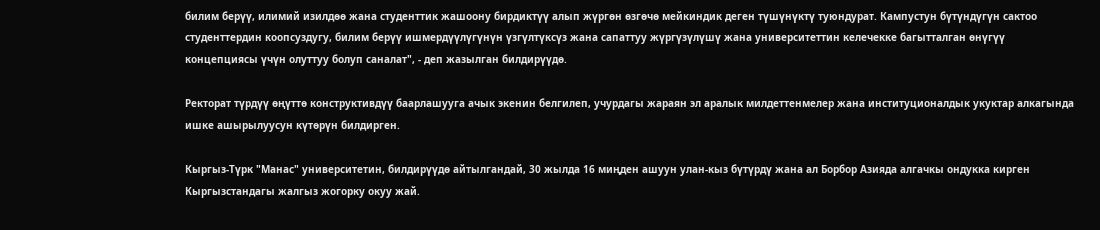билим берүү, илимий изилдөө жана студенттик жашоону бирдиктүү алып жүргөн өзгөчө мейкиндик деген түшүнүктү туюндурат. Кампустун бүтүндүгүн сактоо студенттердин коопсуздугу, билим берүү ишмердүүлүгүнүн үзгүлтүксүз жана сапаттуу жүргүзүлүшү жана университеттин келечекке багытталган өнүгүү концепциясы үчүн олуттуу болуп саналат", - деп жазылган билдирүүдө.

Ректорат түрдүү өңүттө конструктивдүү баарлашууга ачык экенин белгилеп, учурдагы жараян эл аралык милдеттенмелер жана институционалдык укуктар алкагында ишке ашырылуусун күтөрүн билдирген.

Кыргыз-Түрк "Манас" университетин, билдирүүдө айтылгандай, 30 жылда 16 миңден ашуун улан-кыз бүтүрдү жана ал Борбор Азияда алгачкы ондукка кирген Кыргызстандагы жалгыз жогорку окуу жай.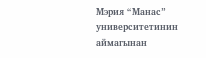Мэрия “Манас” университетинин аймагынан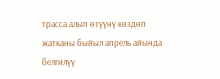трасса алып өтүүнү көздөп жатканы быйыл апрель айында белгилүү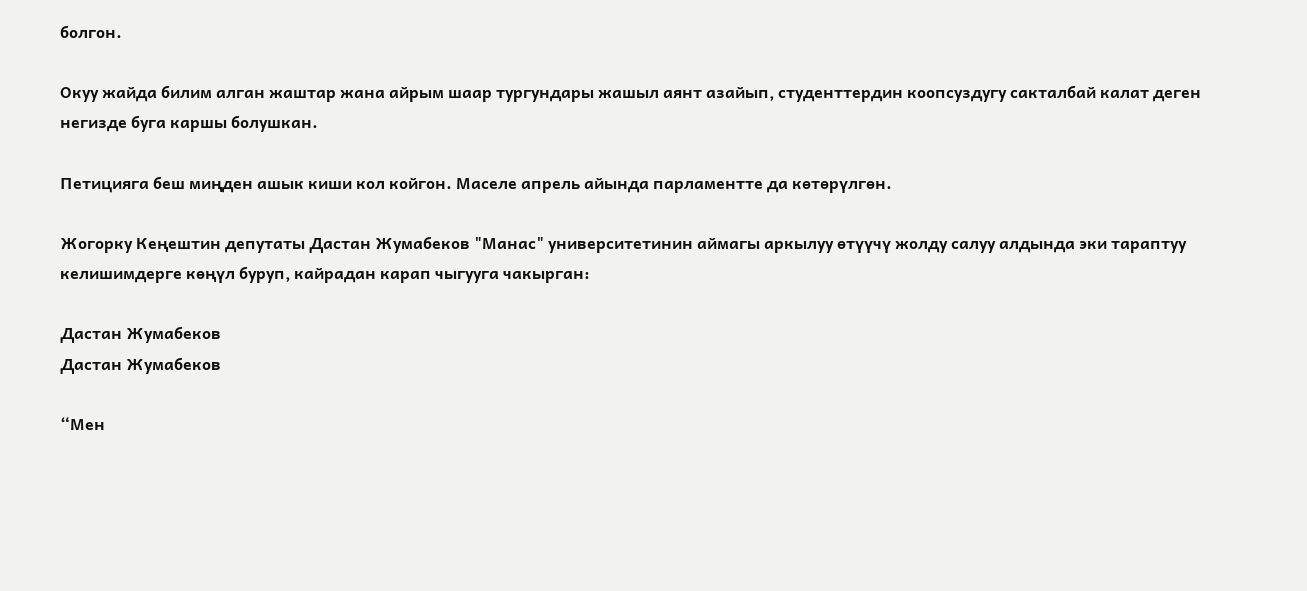болгон.

Окуу жайда билим алган жаштар жана айрым шаар тургундары жашыл аянт азайып, студенттердин коопсуздугу сакталбай калат деген негизде буга каршы болушкан.

Петицияга беш миңден ашык киши кол койгон. Маселе апрель айында парламентте да көтөрүлгөн.

Жогорку Кеңештин депутаты Дастан Жумабеков "Манас" университетинин аймагы аркылуу өтүүчү жолду салуу алдында эки тараптуу келишимдерге көңүл буруп, кайрадан карап чыгууга чакырган:

Дастан Жумабеков
Дастан Жумабеков

“Мен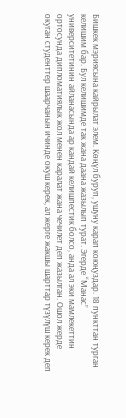Бишкек мэриясына кайрылат элем. Көңүл буруп, ушуну карап коюңуздар. 18 пункттан турган келишим бар. Бул келишимде так жана даана жазылып турат. Эгерде “Манас” университетинин айланасында ар кандай келишпестик болсо, анда ал эки мамлекеттин ортосунда дипломатиялык жол менен каралат жана чечилет деп жазылган. Ошол жерде окуган студенттер шаарчанын ичинде окуш керек, ал жерге жакшы шарттар түзүлүш керек деп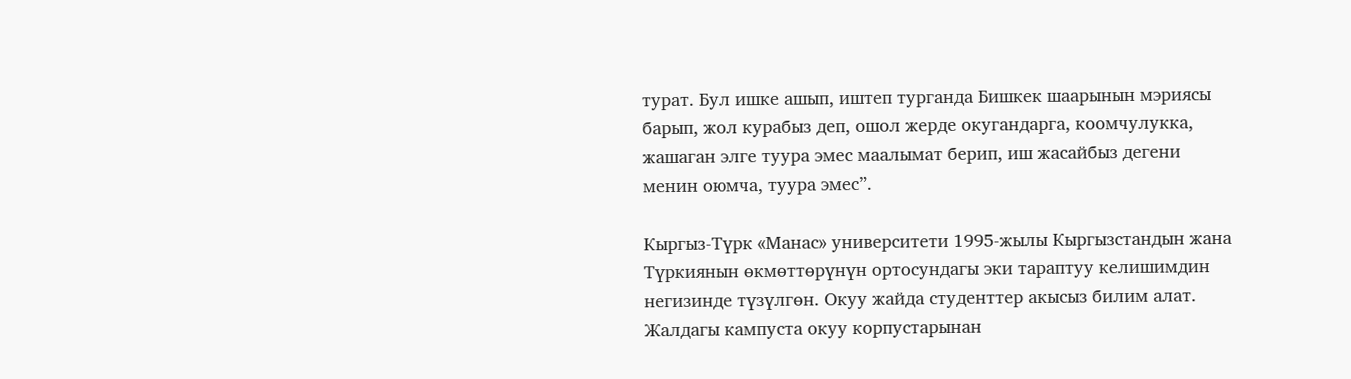турат. Бул ишке ашып, иштеп турганда Бишкек шаарынын мэриясы барып, жол курабыз деп, ошол жерде окугандарга, коомчулукка, жашаган элге туура эмес маалымат берип, иш жасайбыз дегени менин оюмча, туура эмес”.

Кыргыз-Түрк «Манас» университети 1995-жылы Кыргызстандын жана Түркиянын өкмөттөрүнүн ортосундагы эки тараптуу келишимдин негизинде түзүлгөн. Окуу жайда студенттер акысыз билим алат. Жалдагы кампуста окуу корпустарынан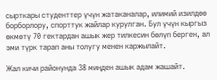сырткары студенттер үчүн жатаканалар, илимий изилдөө борборлору, спорттук жайлар курулган. Бул үчүн кыргыз өкмөтү 70 гектардан ашык жер тилкесин бөлүп берген, ал эми түрк тарап аны толугу менен каржылайт.

Жал кичи районунда 38 миңден ашык адам жашайт.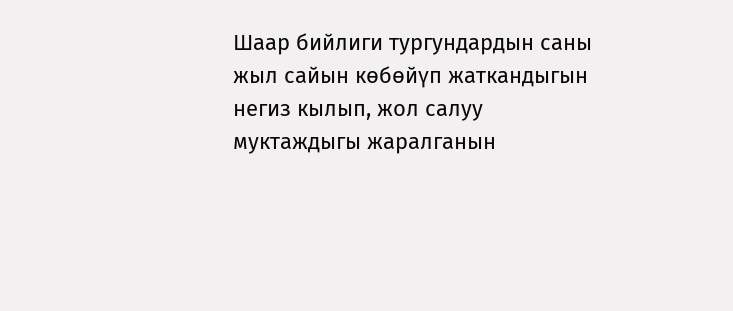Шаар бийлиги тургундардын саны жыл сайын көбөйүп жаткандыгын негиз кылып, жол салуу муктаждыгы жаралганын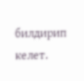билдирип келет.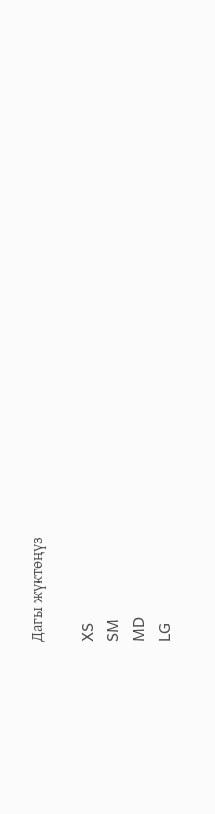Дагы жүктөңүз

XS
SM
MD
LG